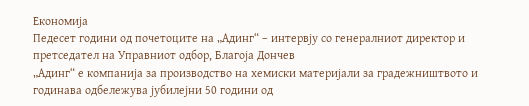Економија
Педесет години од почетоците на „Адинг“ – интервју со генералниот директор и претседател на Управниот одбор, Благоја Дончев
„Адинг“ е компанија за производство на хемиски материјали за градежништвото и годинава одбележува јубилејни 50 години од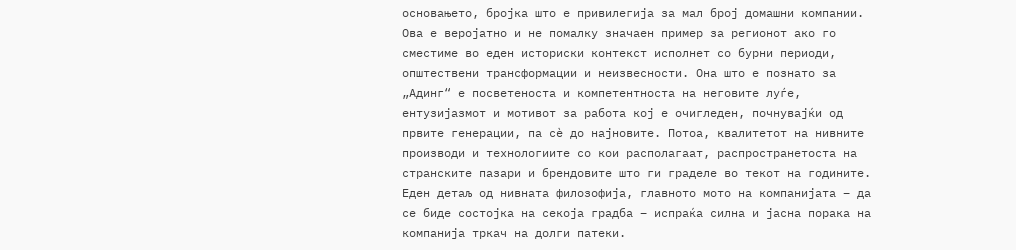основањето, бројка што е привилегија за мал број домашни компании. Ова е веројатно и не помалку значаен пример за регионот ако го сместиме во еден историски контекст исполнет со бурни периоди, општествени трансформации и неизвесности. Она што е познато за „Адинг“ е посветеноста и компетентноста на неговите луѓе, ентузијазмот и мотивот за работа кој е очигледен, почнувајќи од првите генерации, па сè до најновите. Потоа, квалитетот на нивните производи и технологиите со кои располагаат, распространетоста на странските пазари и брендовите што ги граделе во текот на годините. Еден детаљ од нивната филозофија, главното мото на компанијата – да се биде состојка на секоја градба – испраќа силна и јасна порака на компанија тркач на долги патеки.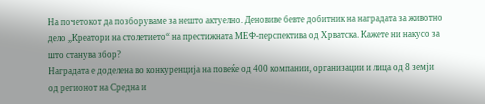На почетокот да позборуваме за нешто актуелно. Деновиве бевте добитник на наградата за животно дело „Креатори на столетието“ на престижната МЕФ-перспектива од Хрватска. Кажете ни накусо за што станува збор?
Наградата е доделена во конкуренција на повеќе од 400 компании, организации и лица од 8 земји од регионот на Средна и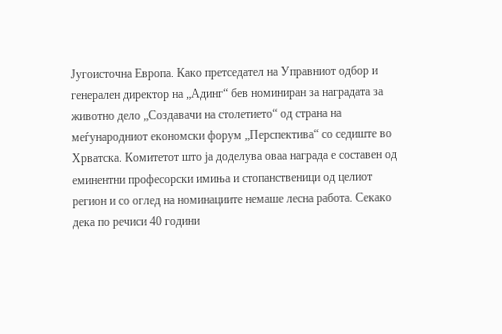Југоисточна Европа. Како претседател на Управниот одбор и генерален директор на „Адинг“ бев номиниран за наградата за животно дело „Создавачи на столетието“ од страна на меѓународниот економски форум „Перспектива“ со седиште во Хрватска. Комитетот што ја доделува оваа награда е составен од еминентни професорски имиња и стопанственици од целиот регион и со оглед на номинациите немаше лесна работа. Секако дека по речиси 40 години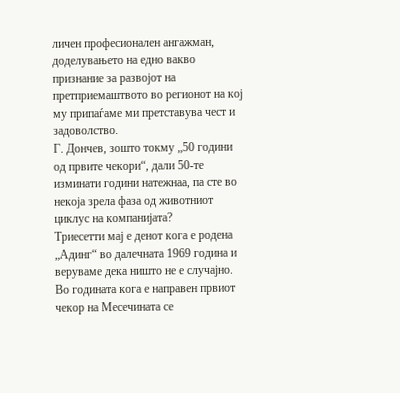личен професионален ангажман, доделувањето на едно вакво признание за развојот на претприемаштвото во регионот на кој му припаѓаме ми претставува чест и задоволство.
Г. Дончев, зошто токму „50 години од првите чекори“, дали 50-те изминати години натежнаа, па сте во некоја зрела фаза од животниот циклус на компанијата?
Триесетти мај е денот кога е родена „Адинг“ во далечната 1969 година и веруваме дека ништо не е случајно. Во годината кога е направен првиот чекор на Месечината се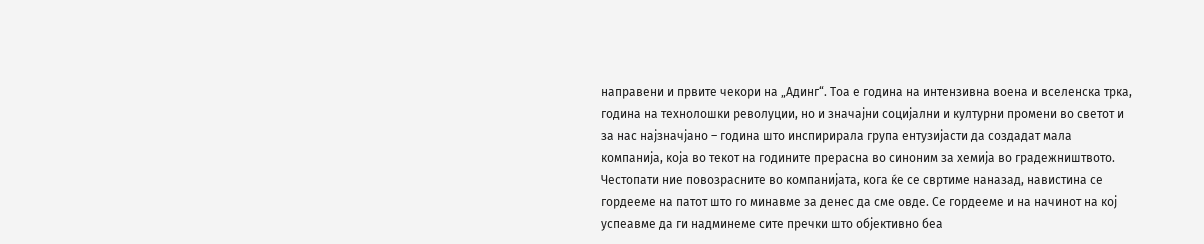направени и првите чекори на „Адинг“. Тоа е година на интензивна воена и вселенска трка, година на технолошки револуции, но и значајни социјални и културни промени во светот и за нас најзначјано – година што инспирирала група ентузијасти да создадат мала компанија, која во текот на годините прерасна во синоним за хемија во градежништвото.
Честопати ние повозрасните во компанијата, кога ќе се свртиме наназад, навистина се гордееме на патот што го минавме за денес да сме овде. Се гордееме и на начинот на кој успеавме да ги надминеме сите пречки што објективно беа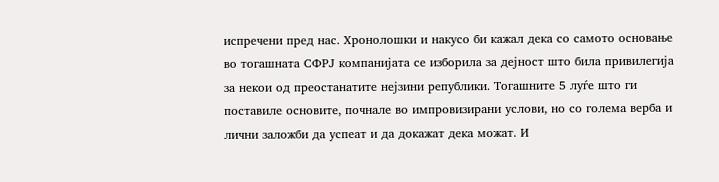испречени пред нас. Хронолошки и накусо би кажал дека со самото основање во тогашната СФРЈ компанијата се изборила за дејност што била привилегија за некои од преостанатите нејзини републики. Тогашните 5 луѓе што ги поставиле основите, почнале во импровизирани услови, но со голема верба и лични заложби да успеат и да докажат дека можат. И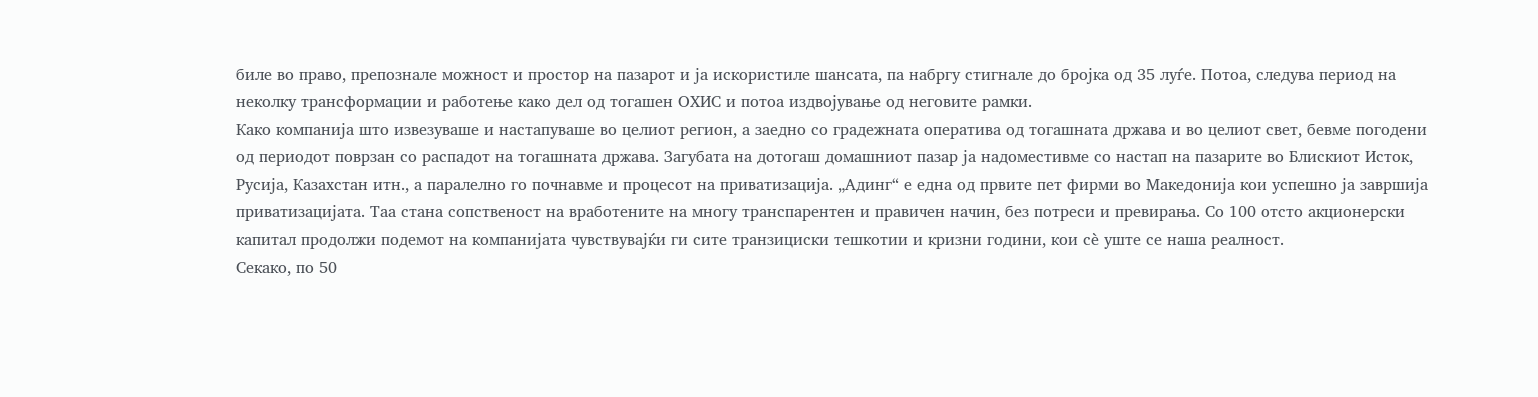биле во право, препознале можност и простор на пазарот и ја искористиле шансата, па набргу стигнале до бројка од 35 луѓе. Потоа, следува период на неколку трансформации и работење како дел од тогашен ОХИС и потоа издвојување од неговите рамки.
Како компанија што извезуваше и настапуваше во целиот регион, а заедно со градежната оператива од тогашната држава и во целиот свет, бевме погодени од периодот поврзан со распадот на тогашната држава. Загубата на дотогаш домашниот пазар ја надоместивме со настап на пазарите во Блискиот Исток, Русија, Казахстан итн., а паралелно го почнавме и процесот на приватизација. „Адинг“ е една од првите пет фирми во Македонија кои успешно ја завршија приватизацијата. Таа стана сопственост на вработените на многу транспарентен и правичен начин, без потреси и превирања. Со 100 отсто акционерски капитал продолжи подемот на компанијата чувствувајќи ги сите транзициски тешкотии и кризни години, кои сè уште се наша реалност.
Секако, по 50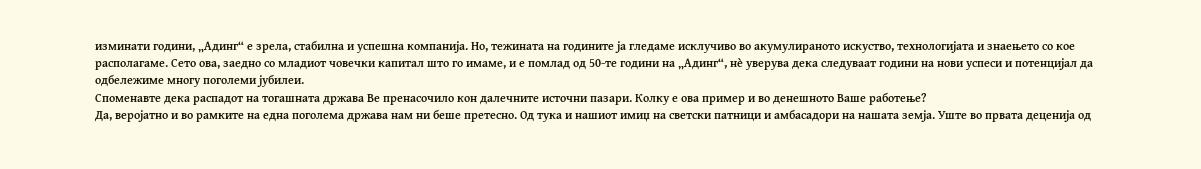изминати години, „Адинг“ е зрела, стабилна и успешна компанија. Но, тежината на годините ја гледаме исклучиво во акумулираното искуство, технологијата и знаењето со кое располагаме. Сето ова, заедно со младиот човечки капитал што го имаме, и е помлад од 50-те години на „Адинг“, нè уверува дека следуваат години на нови успеси и потенцијал да одбележиме многу поголеми јубилеи.
Споменавте дека распадот на тогашната држава Ве пренасочило кон далечните источни пазари. Колку е ова пример и во денешното Ваше работење?
Да, веројатно и во рамките на една поголема држава нам ни беше претесно. Од тука и нашиот имиџ на светски патници и амбасадори на нашата земја. Уште во првата деценија од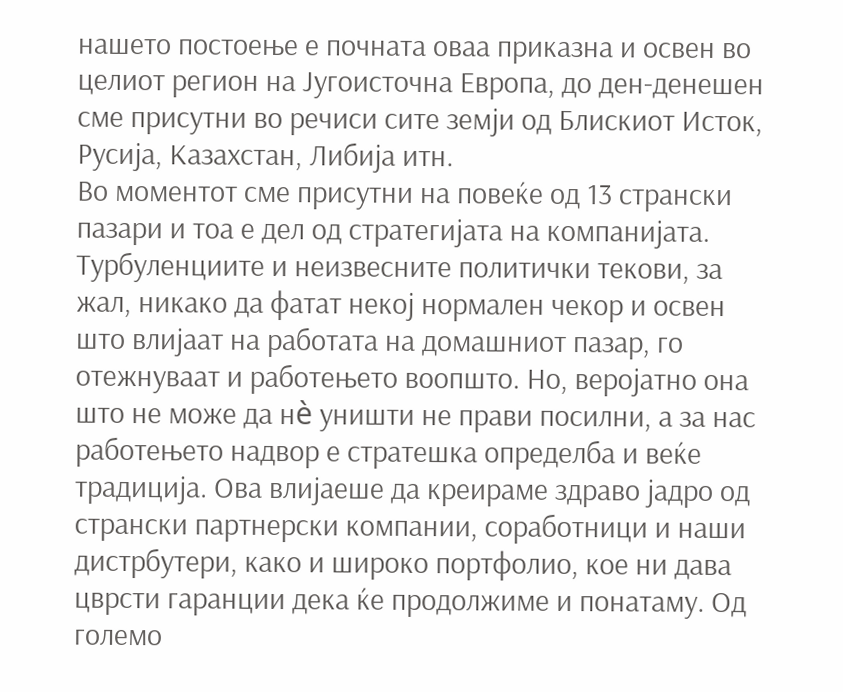нашето постоење е почната оваа приказна и освен во целиот регион на Југоисточна Европа, до ден-денешен сме присутни во речиси сите земји од Блискиот Исток, Русија, Казахстан, Либија итн.
Во моментот сме присутни на повеќе од 13 странски пазари и тоа е дел од стратегијата на компанијата. Турбуленциите и неизвесните политички текови, за жал, никако да фатат некој нормален чекор и освен што влијаат на работата на домашниот пазар, го отежнуваат и работењето воопшто. Но, веројатно она што не може да нè уништи не прави посилни, а за нас работењето надвор е стратешка определба и веќе традиција. Ова влијаеше да креираме здраво јадро од странски партнерски компании, соработници и наши дистрбутери, како и широко портфолио, кое ни дава цврсти гаранции дека ќе продолжиме и понатаму. Од големо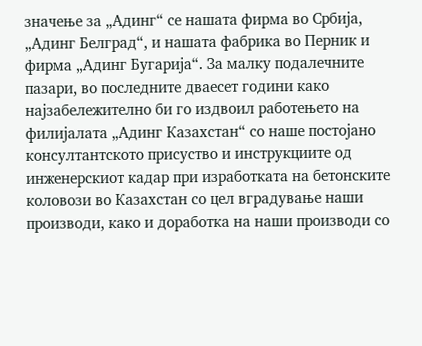значење за „Адинг“ се нашата фирма во Србија, „Адинг Белград“, и нашата фабрика во Перник и фирма „Адинг Бугарија“. За малку подалечните пазари, во последните дваесет години како најзабележително би го издвоил работењето на филијалата „Адинг Казахстан“ со наше постојано консултантското присуство и инструкциите од инженерскиот кадар при изработката на бетонските коловози во Казахстан со цел вградување наши производи, како и доработка на наши производи со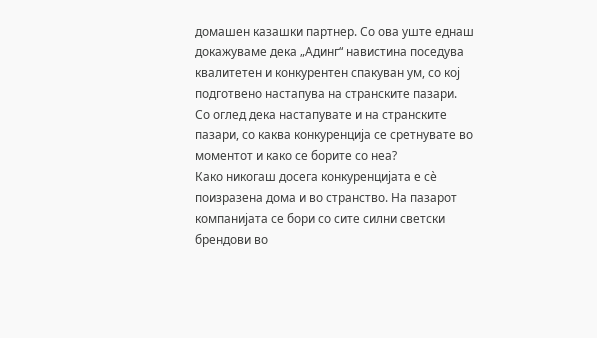домашен казашки партнер. Со ова уште еднаш докажуваме дека „Адинг“ навистина поседува квалитетен и конкурентен спакуван ум, со кој подготвено настапува на странските пазари.
Со оглед дека настапувате и на странските пазари, со каква конкуренција се сретнувате во моментот и како се борите со неа?
Како никогаш досега конкуренцијата е сè поизразена дома и во странство. На пазарот компанијата се бори со сите силни светски брендови во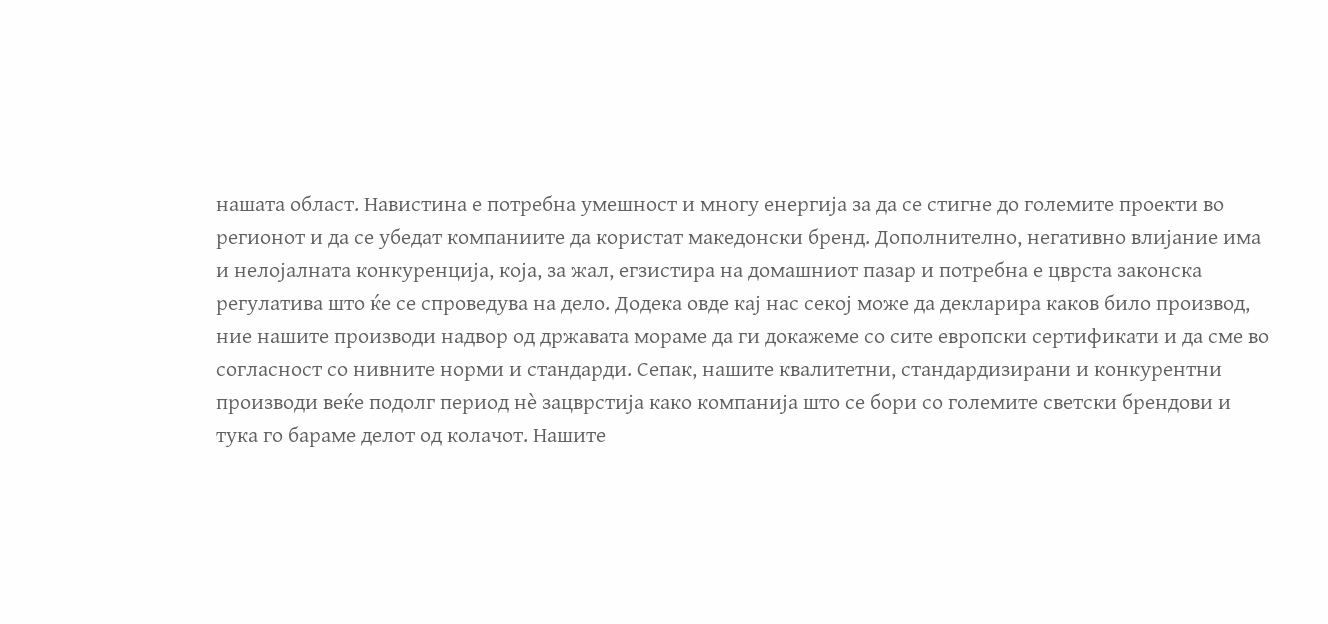нашата област. Навистина е потребна умешност и многу енергија за да се стигне до големите проекти во регионот и да се убедат компаниите да користат македонски бренд. Дополнително, негативно влијание има и нелојалната конкуренција, која, за жал, егзистира на домашниот пазар и потребна е цврста законска регулатива што ќе се спроведува на дело. Додека овде кај нас секој може да декларира каков било производ, ние нашите производи надвор од државата мораме да ги докажеме со сите европски сертификати и да сме во согласност со нивните норми и стандарди. Сепак, нашите квалитетни, стандардизирани и конкурентни производи веќе подолг период нè зацврстија како компанија што се бори со големите светски брендови и тука го бараме делот од колачот. Нашите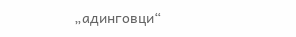„адинговци“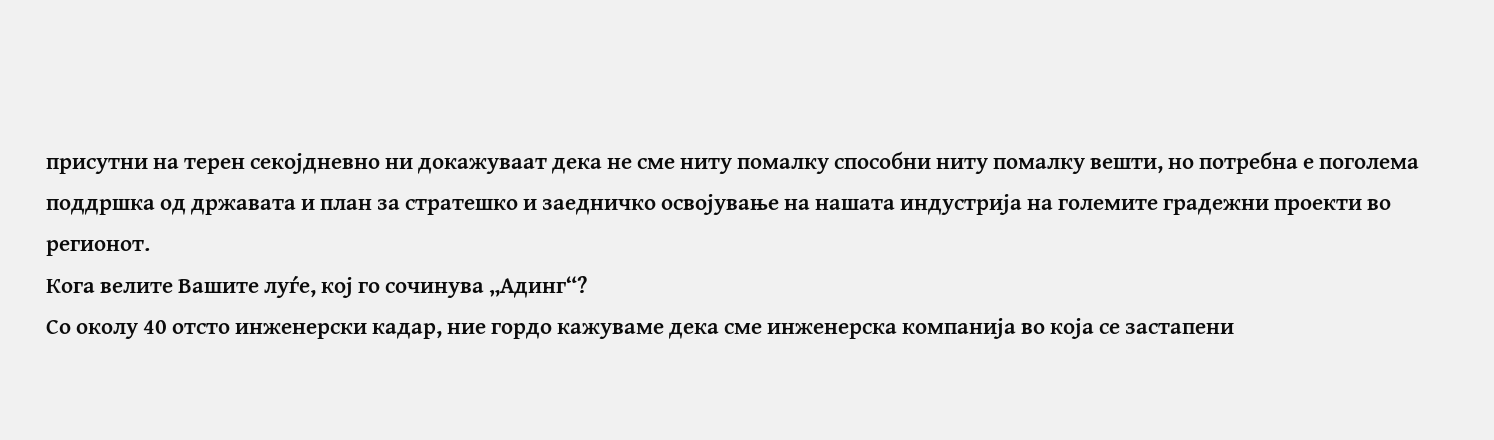присутни на терен секојдневно ни докажуваат дека не сме ниту помалку способни ниту помалку вешти, но потребна е поголема поддршка од државата и план за стратешко и заедничко освојување на нашата индустрија на големите градежни проекти во регионот.
Кога велите Вашите луѓе, кој го сочинува „Адинг“?
Со околу 40 отсто инженерски кадар, ние гордо кажуваме дека сме инженерска компанија во која се застапени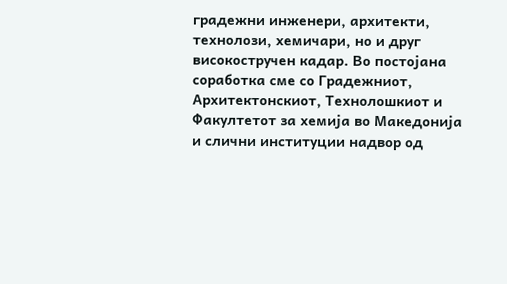градежни инженери, архитекти, технолози, хемичари, но и друг високостручен кадар. Во постојана соработка сме со Градежниот, Архитектонскиот, Технолошкиот и Факултетот за хемија во Македонија и слични институции надвор од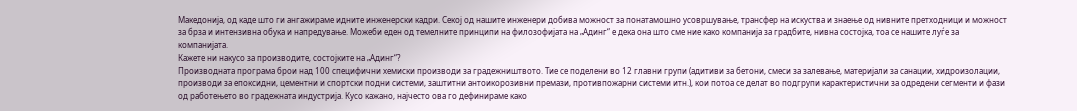Македонија, од каде што ги ангажираме идните инженерски кадри. Секој од нашите инженери добива можност за понатамошно усовршување, трансфер на искуства и знаење од нивните претходници и можност за брза и интензивна обука и напредување. Можеби еден од темелните принципи на филозофијата на „Адинг“ е дека она што сме ние како компанија за градбите, нивна состојка, тоа се нашите луѓе за компанијата.
Кажете ни накусо за производите, состојките на „Адинг“?
Производната програма брои над 100 специфични хемиски производи за градежништвото. Тие се поделени во 12 главни групи (адитиви за бетони, смеси за залевање, материјали за санации, хидроизолации, производи за епоксидни, цементни и спортски подни системи, заштитни антоикорозивни премази, противпожарни системи итн.), кои потоа се делат во подгрупи карактеристични за одредени сегменти и фази од работењето во градежната индустрија. Кусо кажано, најчесто ова го дефинираме како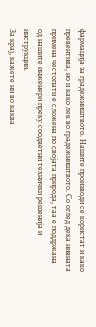фармација за градежништвото. Нашите производи се користат и како превентива, но и како лек во градежништвото. Со оглед дека нивната примена честопати е сложена по својата природа, таа е поддржана од нашите инженери преку соодветни технички решенија и инструкции.
За крај, кажете ни во каква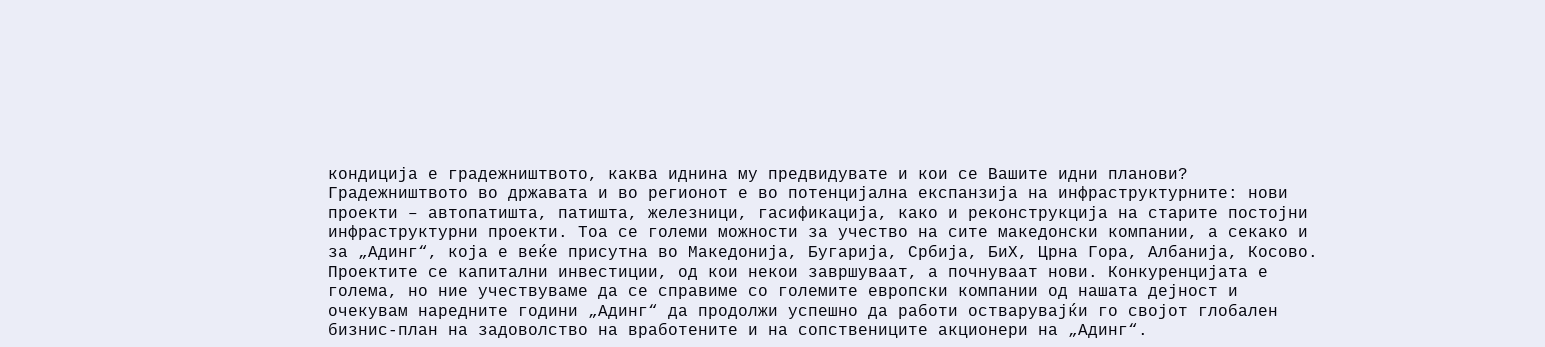кондиција е градежништвото, каква иднина му предвидувате и кои се Вашите идни планови?
Градежништвото во државата и во регионот е во потенцијална експанзија на инфраструктурните: нови проекти – автопатишта, патишта, железници, гасификација, како и реконструкција на старите постојни инфраструктурни проекти. Тоа се големи можности за учество на сите македонски компании, а секако и за „Адинг“, која е веќе присутна во Македонија, Бугарија, Србија, БиХ, Црна Гора, Албанија, Косово.
Проектите се капитални инвестиции, од кои некои завршуваат, а почнуваат нови. Конкуренцијата е голема, но ние учествуваме да се справиме со големите европски компании од нашата дејност и очекувам наредните години „Адинг“ да продолжи успешно да работи остварувајќи го својот глобален бизнис-план на задоволство на вработените и на сопствениците акционери на „Адинг“.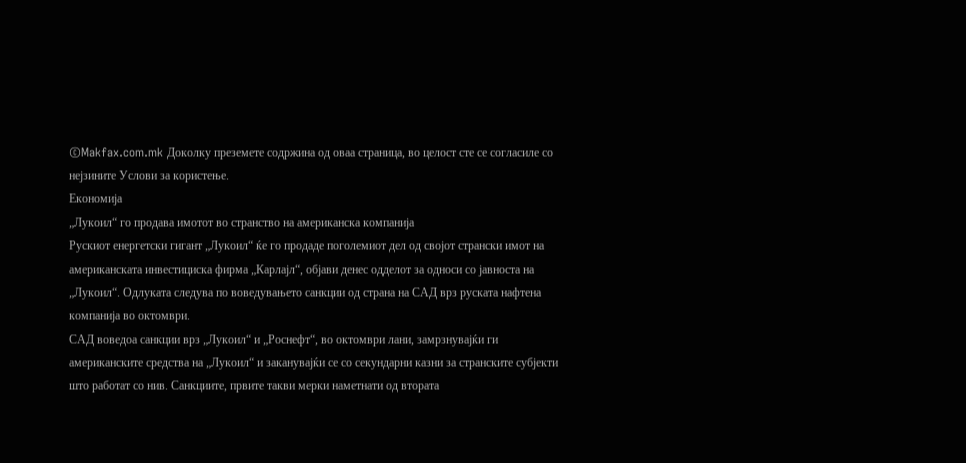©Makfax.com.mk Доколку преземете содржина од оваа страница, во целост сте се согласиле со нејзините Услови за користење.
Економија
„Лукоил“ го продава имотот во странство на американска компанија
Рускиот енергетски гигант „Лукоил“ ќе го продаде поголемиот дел од својот странски имот на американската инвестициска фирма „Карлајл“, објави денес одделот за односи со јавноста на „Лукоил“. Одлуката следува по воведувањето санкции од страна на САД врз руската нафтена компанија во октомври.
САД воведоа санкции врз „Лукоил“ и „Роснефт“, во октомври лани, замрзнувајќи ги американските средства на „Лукоил“ и заканувајќи се со секундарни казни за странските субјекти што работат со нив. Санкциите, првите такви мерки наметнати од втората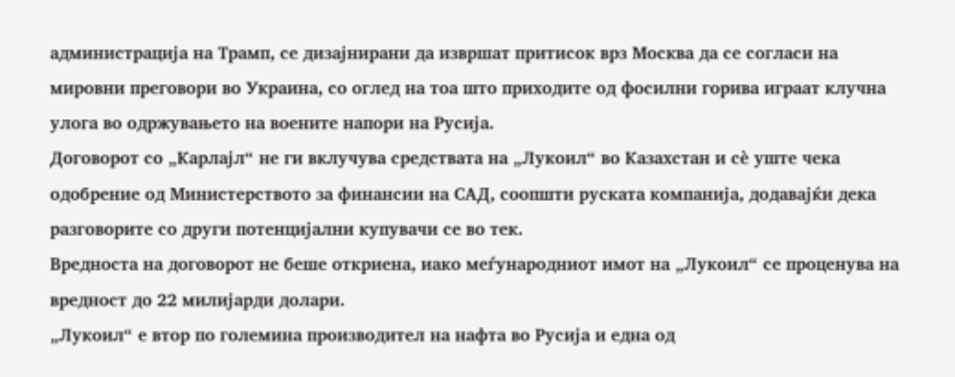администрација на Трамп, се дизајнирани да извршат притисок врз Москва да се согласи на мировни преговори во Украина, со оглед на тоа што приходите од фосилни горива играат клучна улога во одржувањето на воените напори на Русија.
Договорот со „Карлајл“ не ги вклучува средствата на „Лукоил“ во Казахстан и сè уште чека одобрение од Министерството за финансии на САД, соопшти руската компанија, додавајќи дека разговорите со други потенцијални купувачи се во тек.
Вредноста на договорот не беше откриена, иако меѓународниот имот на „Лукоил“ се проценува на вредност до 22 милијарди долари.
„Лукоил“ е втор по големина производител на нафта во Русија и една од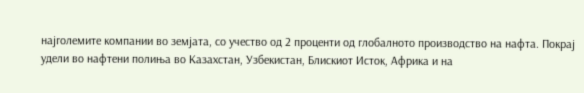најголемите компании во земјата, со учество од 2 проценти од глобалното производство на нафта. Покрај удели во нафтени полиња во Казахстан, Узбекистан, Блискиот Исток, Африка и на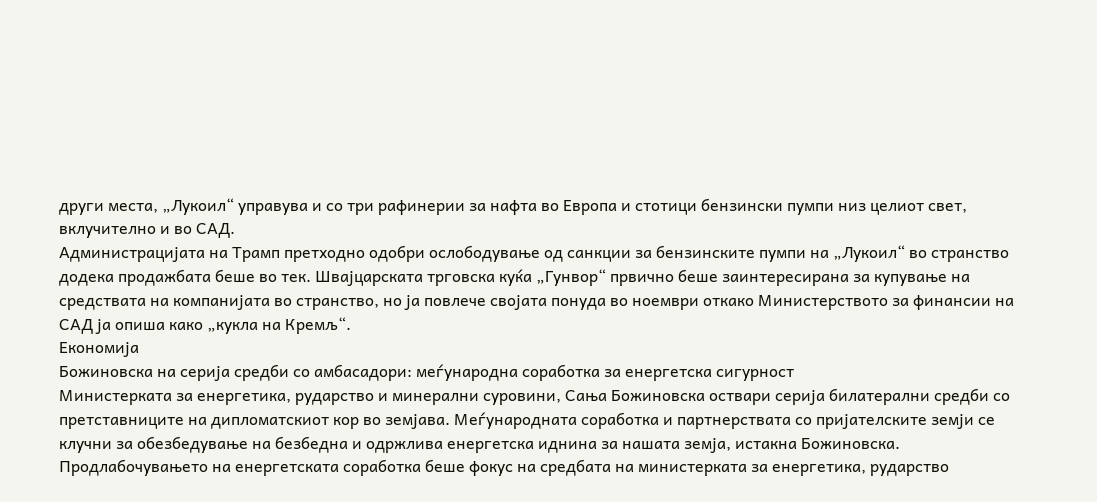други места, „Лукоил“ управува и со три рафинерии за нафта во Европа и стотици бензински пумпи низ целиот свет, вклучително и во САД.
Администрацијата на Трамп претходно одобри ослободување од санкции за бензинските пумпи на „Лукоил“ во странство додека продажбата беше во тек. Швајцарската трговска куќа „Гунвор“ првично беше заинтересирана за купување на средствата на компанијата во странство, но ја повлече својата понуда во ноември откако Министерството за финансии на САД ја опиша како „кукла на Кремљ“.
Економија
Божиновска на серија средби со амбасадори: меѓународна соработка за енергетска сигурност
Министерката за енергетика, рударство и минерални суровини, Сања Божиновска оствари серија билатерални средби со претставниците на дипломатскиот кор во земјава. Меѓународната соработка и партнерствата со пријателските земји се клучни за обезбедување на безбедна и одржлива енергетска иднина за нашата земја, истакна Божиновска.
Продлабочувањето на енергетската соработка беше фокус на средбата на министерката за енергетика, рударство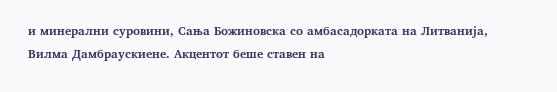и минерални суровини, Сања Божиновска со амбасадорката на Литванија, Вилма Дамбраускиене. Акцентот беше ставен на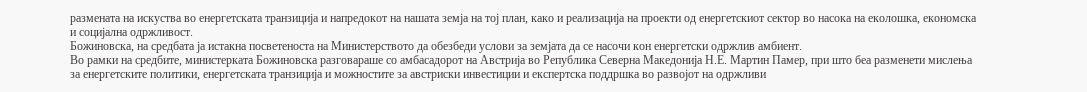размената на искуства во енергетската транзиција и напредокот на нашата земја на тој план, како и реализација на проекти од енергетскиот сектор во насока на еколошка, економска и социјална одржливост.
Божиновска, на средбата ја истакна посветеноста на Министерството да обезбеди услови за земјата да се насочи кон енергетски одржлив амбиент.
Во рамки на средбите, министерката Божиновска разговараше со амбасадорот на Австрија во Република Северна Македонија Н.Е. Мартин Памер, при што беа разменети мислења за енергетските политики, енергетската транзиција и можностите за австриски инвестиции и експертска поддршка во развојот на одржливи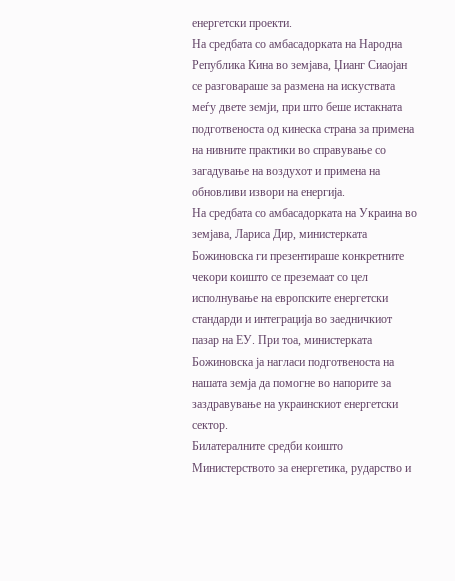енергетски проекти.
На средбата со амбасадорката на Народна Република Кина во земјава, Џианг Сиаојан се разговараше за размена на искуствата меѓу двете земји, при што беше истакната подготвеноста од кинеска страна за примена на нивните практики во справување со загадување на воздухот и примена на обновливи извори на енергија.
На средбата со амбасадорката на Украина во земјава, Лариса Дир, министерката Божиновска ги презентираше конкретните чекори коишто се преземаат со цел исполнување на европските енергетски стандарди и интеграција во заедничкиот пазар на ЕУ. При тоа, министерката Божиновска ја нагласи подготвеноста на нашата земја да помогне во напорите за заздравување на украинскиот енергетски сектор.
Билатералните средби коишто Министерството за енергетика, рударство и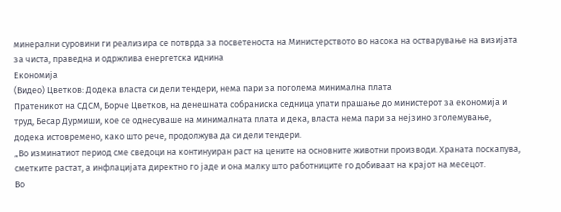минерални суровини ги реализира се потврда за посветеноста на Министерството во насока на остварување на визијата за чиста, праведна и одржлива енергетска иднина
Економија
(Видео) Цветков: Додека власта си дели тендери, нема пари за поголема минимална плата
Пратеникот на СДСМ, Борче Цветков, на денешната собраниска седница упати прашање до министерот за економија и труд, Бесар Дурмиши, кое се однесуваше на минималната плата и дека, власта нема пари за нејзино зголемување, додека истовремено, како што рече, продолжува да си дели тендери.
„Во изминатиот период сме сведоци на континуиран раст на цените на основните животни производи. Храната поскапува, сметките растат, а инфлацијата директно го јаде и она малку што работниците го добиваат на крајот на месецот.
Во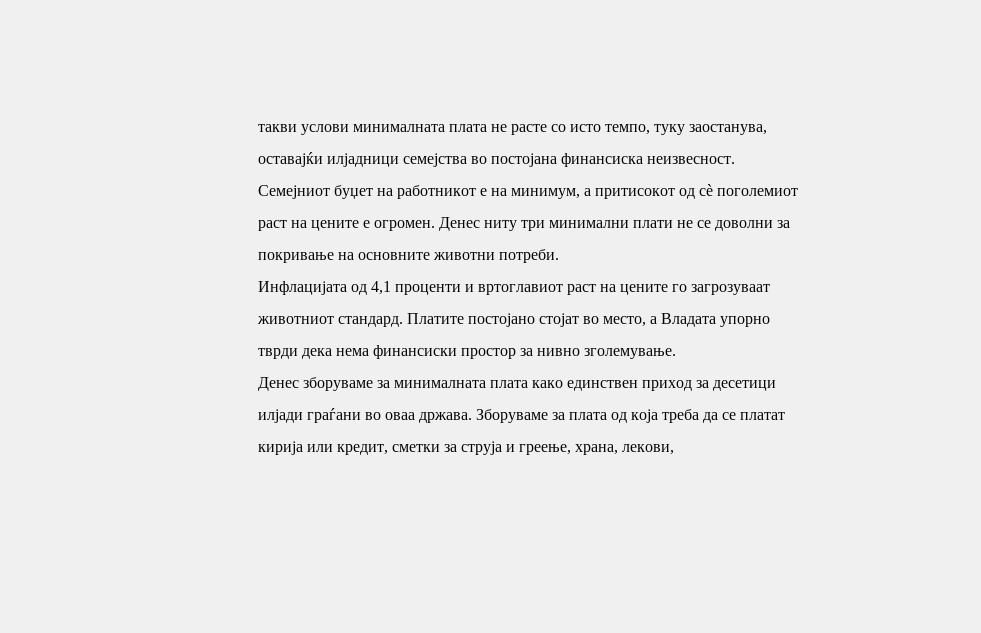такви услови минималната плата не расте со исто темпо, туку заостанува, оставајќи илјадници семејства во постојана финансиска неизвесност.
Семејниот буџет на работникот е на минимум, а притисокот од сè поголемиот раст на цените е огромен. Денес ниту три минимални плати не се доволни за покривање на основните животни потреби.
Инфлацијата од 4,1 проценти и вртоглавиот раст на цените го загрозуваат животниот стандард. Платите постојано стојат во место, а Владата упорно тврди дека нема финансиски простор за нивно зголемување.
Денес зборуваме за минималната плата како единствен приход за десетици илјади граѓани во оваа држава. Зборуваме за плата од која треба да се платат кирија или кредит, сметки за струја и греење, храна, лекови,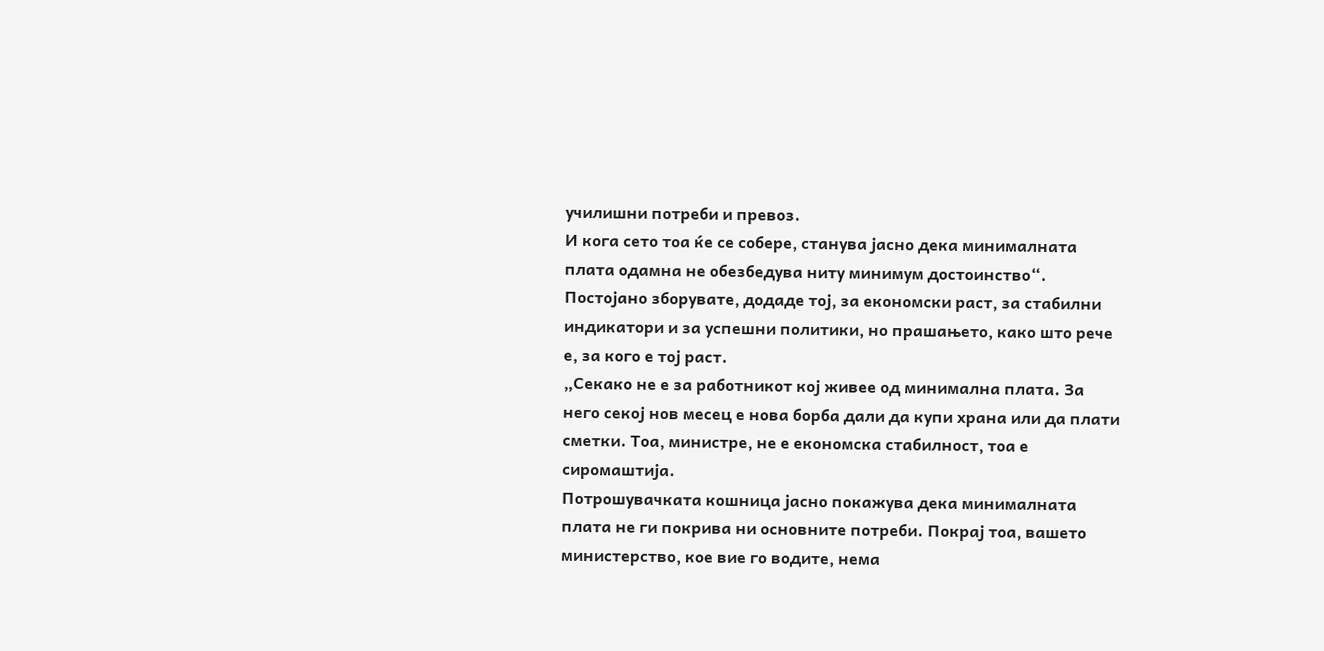училишни потреби и превоз.
И кога сето тоа ќе се собере, станува јасно дека минималната плата одамна не обезбедува ниту минимум достоинство“.
Постојано зборувате, додаде тој, за економски раст, за стабилни индикатори и за успешни политики, но прашањето, како што рече е, за кого е тој раст.
„Секако не е за работникот кој живее од минимална плата. За него секој нов месец е нова борба дали да купи храна или да плати сметки. Тоа, министре, не е економска стабилност, тоа е сиромаштија.
Потрошувачката кошница јасно покажува дека минималната плата не ги покрива ни основните потреби. Покрај тоа, вашето министерство, кое вие го водите, нема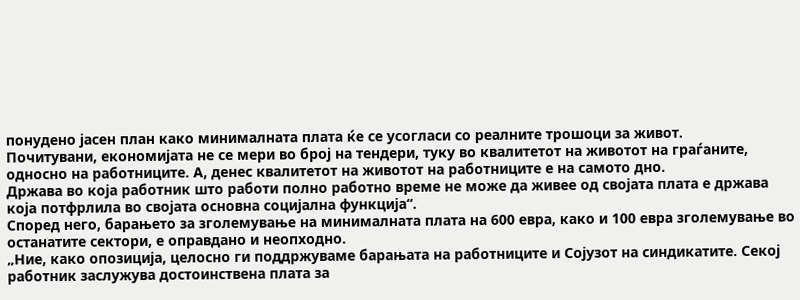понудено јасен план како минималната плата ќе се усогласи со реалните трошоци за живот.
Почитувани, економијата не се мери во број на тендери, туку во квалитетот на животот на граѓаните, односно на работниците. А, денес квалитетот на животот на работниците е на самото дно.
Држава во која работник што работи полно работно време не може да живее од својата плата е држава која потфрлила во својата основна социјална функција“.
Според него, барањето за зголемување на минималната плата на 600 евра, како и 100 евра зголемување во останатите сектори, е оправдано и неопходно.
„Ние, како опозиција, целосно ги поддржуваме барањата на работниците и Сојузот на синдикатите. Секој работник заслужува достоинствена плата за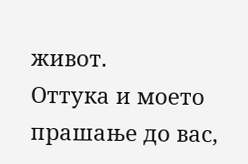живот.
Оттука и моето прашање до вас,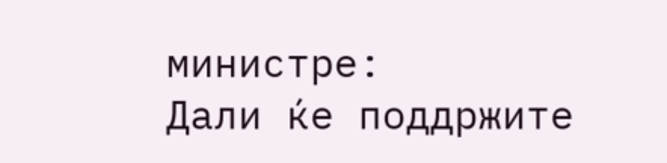министре:
Дали ќе поддржите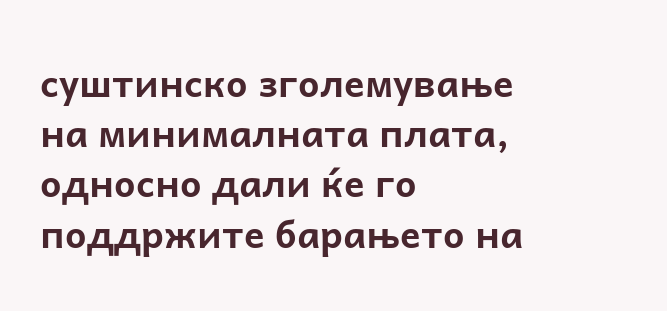суштинско зголемување на минималната плата, односно дали ќе го поддржите барањето на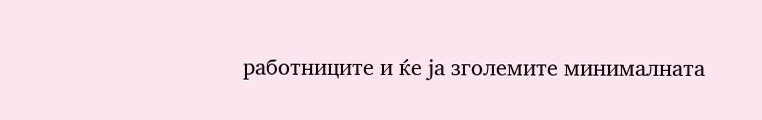работниците и ќе ја зголемите минималната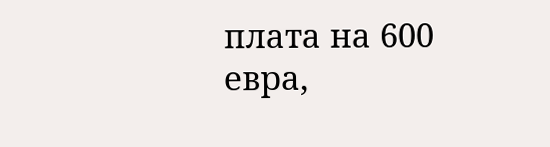плата на 600 евра,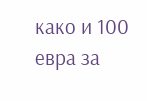како и 100 евра за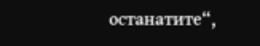останатите“,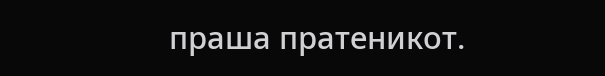праша пратеникот.